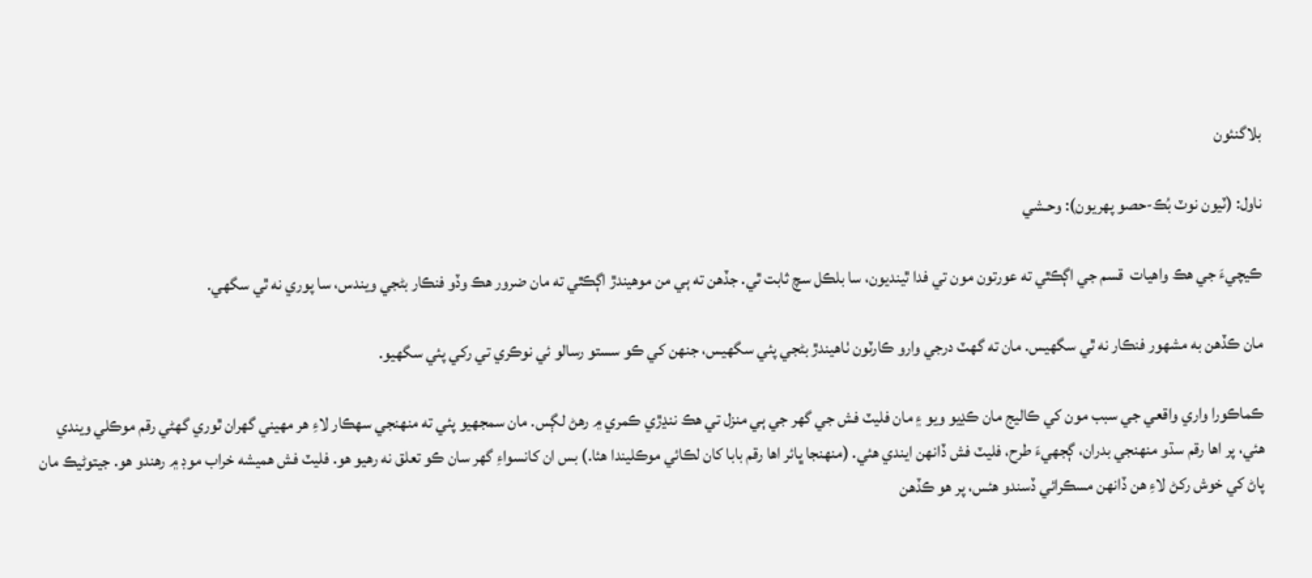بلاگنئون

ناول: (ٽيون نوٽ بُڪ-حصو پهريون): وحـشي

ڪيچيءَ جي هڪ واهيات  قسم جي اڳڪٿي ته عورتون مون تي فدا ٿينديون، سا بلڪل سچ ثابت ٿي. جڏهن ته ٻي من موھيندڙ اڳڪٿي ته مان ضرور هڪ وڏو فنڪار بڻجي ويندس، سا پوري نه ٿي سگهي.

مان ڪڏهن به مشهور فنڪار نه ٿي سگهيس. مان ته گهٽ درجي وارو ڪارٽون ٺاھيندڙ بڻجي پئي سگهيس، جنهن کي ڪو سستو رسالو ئي نوڪري تي رکي پئي سگهيو.

ڪماڪورا واري واقعي جي سبب مون کي ڪاليج مان ڪڍيو ويو ۽ مان فليٽ فش جي گهر جي ٻي منزل تي هڪ ننڍڙي ڪمري ۾ رهڻ لڳس. مان سمجهيو پئي ته منهنجي سهڪار لاءِ هر مهيني گهران ٿوري گهڻي رقم موڪلي ويندي هئي، پر اھا رقم سڌو منهنجي بدران، ڳجهيءَ طرح، فليٽ فش ڏانهن ايندي ھئي. (منهنجا ڀائر اھا رقم بابا کان لڪائي موڪليندا هئا.) بس ان کانسواءِ گهر سان ڪو تعلق نه رھيو ھو. فليٽ فش ھميشه خراب موڊ ۾ رھندو هو. جيتوڻيڪ مان پاڻ کي خوش رکڻ لاءِ ھن ڏانهن مسڪرائي ڏسندو ھئس، پر هو ڪڏهن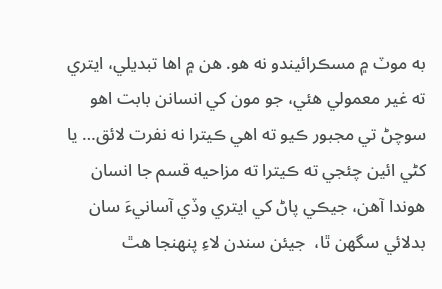به موٽ ۾ مسڪرائيندو نه ھو. هن ۾ اھا تبديلي، ايتري ته غير معمولي هئي، جو مون کي انسانن بابت اهو سوچڻ تي مجبور ڪيو ته اهي ڪيترا نه نفرت لائق… يا کڻي ائين چئجي ته ڪيترا ته مزاحيه قسم جا انسان ھوندا آهن، جيڪي پاڻ کي ايتري وڏي آسانيءَ سان بدلائي سگهن ٿا،  جيئن سندن لاءِ پنهنجا هٿ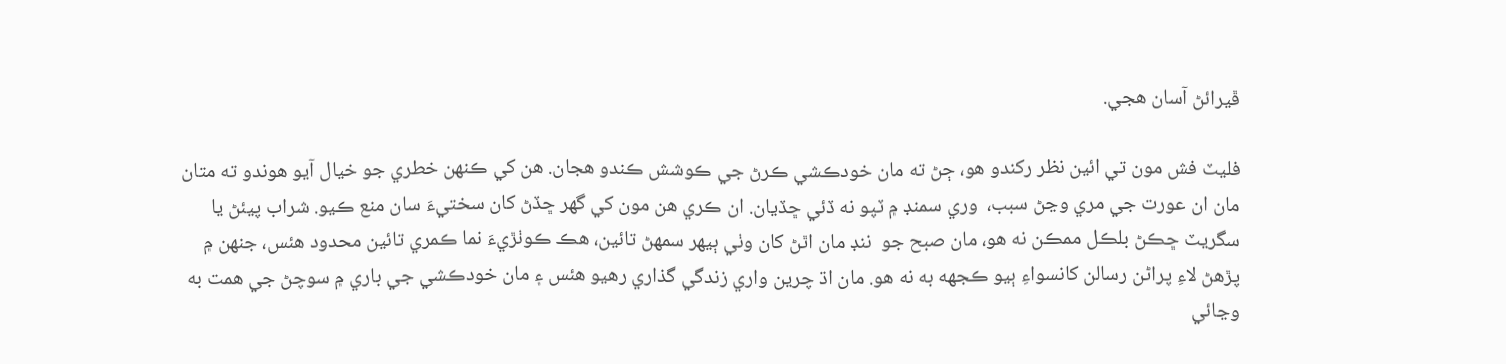ڦيرائڻ آسان هجي.

فليٽ فش مون تي ائين نظر رکندو ھو، ڄڻ ته مان خودڪشي ڪرڻ جي ڪوشش ڪندو ھجان. هن کي ڪنهن خطري جو خيال آيو ھوندو ته متان مان ان عورت جي مري وڃڻ سبب،  وري سمنڊ ۾ ٽپو نه ڏئي ڇڏيان. ان ڪري هن مون کي گهر ڇڏڻ کان سختيءَ سان منع ڪيو. شراب پيئڻ يا سگريٽ ڇڪڻ بلڪل ممڪن نه ھو، مان صبح جو  ننڊ مان اٿڻ کان وٺي ٻيهر سمهڻ تائين، هڪ ڪوٺڙيءَ نما ڪمري تائين محدود ھئس، جنهن ۾ پڙهڻ لاءِ پراڻن رسالن کانسواءِ ٻيو ڪجهه به نه هو. مان اڌ چرين واري زندگي گذاري رهيو هئس ۽ مان خودڪشي جي باري ۾ سوچڻ جي ھمت به وڃائي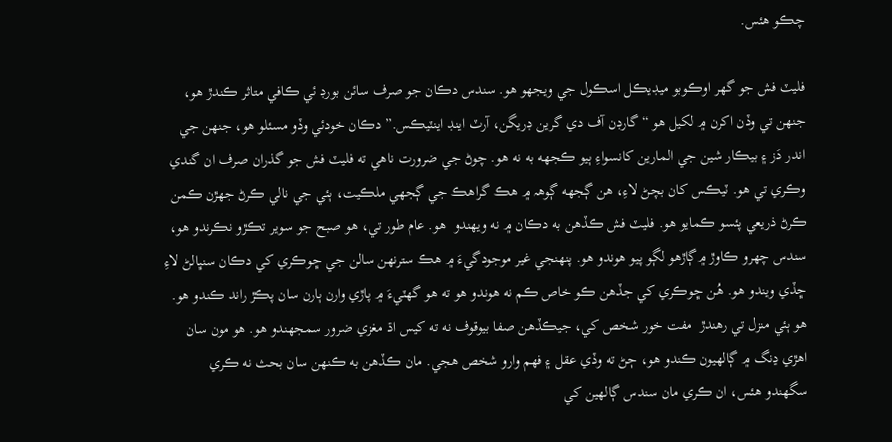چڪو هئس.

فليٽ فش جو گهر اوڪوبو ميڊيڪل اسڪول جي ويجهو هو. سندس دڪان جو صرف سائن بورڊ ئي ڪافي متاثر ڪندڙ ھو، جنهن تي وڏن اکرن ۾ لکيل هو “گارڊن آف دي گرين ڊريگن، آرٽ اينڊ اينٽيڪس.” دڪان خودئي وڏو مسئلو ھو، جنهن جي اندر دَز ۽ بيڪار شين جي المارين کانسواءِ ٻيو ڪجهه به نه هو. چوڻ جي ضرورت ناهي ته فليٽ فش جو گذران صرف ان گندي وڪري تي ھو. ٽيڪس کان بچڻ لاءِ، هن ڳجهه ڳوھہ ۾ ھڪ گراھڪ جي ڳجهي ملڪيت، ٻئي جي نالي ڪرڻ جهڙن ڪمن ڪرڻ ذريعي پئسو ڪمايو ھو. فليٽ فش ڪڏهن به دڪان ۾ نه ويهندو  ھو. عام طور تي، هو صبح جو سوير تڪڙو نڪرندو هو، سندس چهرو ڪاوڙ ۾ڳاڙهو لڳو پيو ھوندو ھو. پنهنجي غير موجودگيءَ ۾ ھڪ سترنهن سالن جي ڇوڪري کي دڪان سنڀالڻ لاءِ ڇڏي ويندو هو. هُن ڇوڪري کي جڏهن ڪو خاص ڪم نه هوندو هو ته هو گهٽيءَ ۾ پاڙي وارن ٻارن سان پڪڙ راند ڪندو هو. هو ٻئي منزل تي رهندڙ  مفت خور شخص کي، جيڪڏھن صفا بيوقوف نه ته کيس اڌ مغزي ضرور سمجهندو ھو. هو مون سان اھڙي ڍنگ ۾ ڳالهيون ڪندو ھو، ڄڻ ته وڏي عقل ۽ فهم وارو شخص ھجي. مان ڪڏهن به ڪنهن سان بحث نه ڪري سگهندو ھئس، ان ڪري مان سندس ڳالهين کي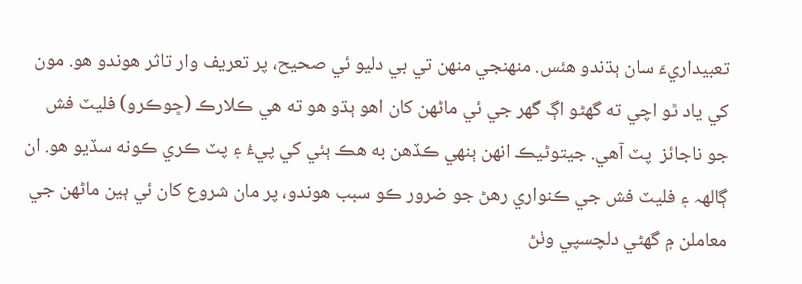تعبيداريءَ سان ٻڌندو ھئس. منهنجي منهن تي بي دليو ئي صحيح، پر تعريف وار تاثر ھوندو ھو. مون کي ياد ٿو اچي ته گهڻو اڳ گهر جي ئي ماڻهن کان اهو ٻڌو هو ته هي ڪلارڪ (ڇوڪرو) فليٽ فش جو ناجائز  پٽ آھي. جيتوڻيڪ انهن ٻنهي ڪڏهن به هڪ ٻئي کي پيءُ ۽ پٽ ڪري ڪونه سڏيو ھو. ان ڳالهہ ۽ فليٽ فش جي ڪنواري رهڻ جو ضرور ڪو سبب هوندو، پر مان شروع کان ئي ٻين ماڻهن جي معاملن ۾ گهڻي دلچسپي وٺڻ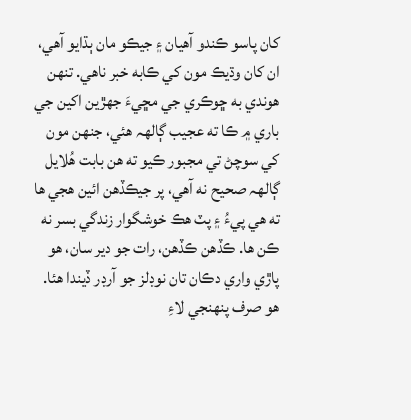کان پاسو ڪندو آهيان ۽ جيڪو مان ٻڌايو آھي، ان کان وڌيڪ مون کي ڪابه خبر ناهي. تنهن هوندي به ڇوڪري جي مڇيءَ جهڙين اکين جي باري ۾ ڪا ته عجيب ڳالهہ هئي، جنهن مون کي سوچڻ تي مجبور ڪيو ته ھن بابت ھُلايل ڳالهہ صحيح نه آهي، پر جيڪڏهن ائين هجي ها ته هي پيءُ ۽ پٽ ھڪ خوشگوار زندگي بسر نه ڪن ها. ڪڏهن ڪڏهن، رات جو دير سان، هو پاڙي واري دڪان تان نوڊلز جو آرڊر ڏيندا هئا. ھو صرف پنهنجي لاءِ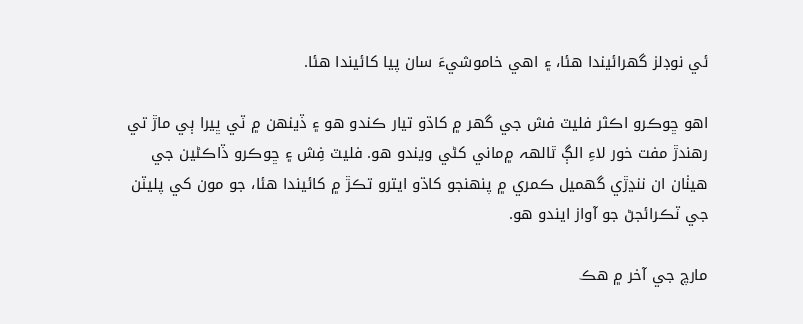ئي نوڊلز گهرائيندا ھئا، ۽ اهي خاموشيءَ سان پيا کائيندا هئا.

اھو ڇوڪرو اڪثر فليٽ فش جي گهر ۾ کاڌو تيار ڪندو هو ۽ ڏينهن ۾ ٽي ڀيرا ٻي ماڙ تي رهندڙ مفت خور لاءِ الڳ ٿالهہ ۾ماني کڻي ويندو هو. فليٽ فِش ۽ ڇوڪرو ڏاڪڻين جي هيٺان ان ننڍڙي گهميل ڪمري ۾ پنهنجو کاڌو ايترو تڪڙ ۾ کائيندا هئا، جو مون کي پليٽن جي ٽڪرائجڻ جو آواز ايندو هو.

مارچ جي آخر ۾ هڪ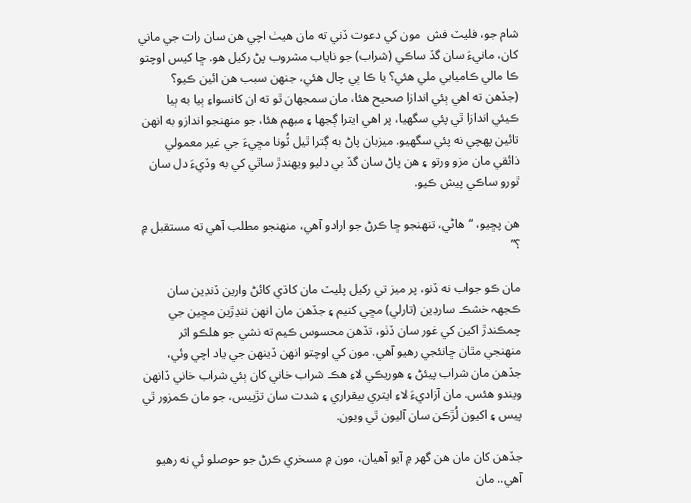شام جو، فليٽ فش  مون کي دعوت ڏني ته مان هيٺ اچي ھن سان رات جي ماني کان، مانيءَ سان گڏ ساڪي (شراب) جو ناياب مشروب پڻ رکيل ھو. ڇا کيس اوچتو ڪا مالي ڪاميابي ملي هئي؟ يا ڪا ٻي چال هئي، جنهن سبب ھن ائين ڪيو؟ (جڏھن ته اهي ٻئي اندازا صحيح هئا، مان سمجهان ٿو ته ان کانسواءِ ٻيا به ٻيا ڪيئي اندازا ٿي پئي سگهيا، پر اھي ايترا ڳجها ۽ مبهم هئا، جو منهنجو اندازو به انهن تائين پهچي نه پئي سگهيو. ميزبان پاڻ به ڳترا ٿيل ٽُونا مڇيءَ جي غير معمولي ذائقي مان مزو ورتو ۽ هن پاڻ سان گڏ بي دليو ويهندڙ ساٿي کي به وڏيءَ دل سان ٿورو ساڪي پيش ڪيو.

هن پڇيو، “ھاڻي، تنهنجو ڇا ڪرڻ جو ارادو آهي، منهنجو مطلب آهي ته مستقبل ۾ ؟”

مان ڪو جواب نه ڏنو، پر ميز تي رکيل پليٽ مان کاڌي کائڻ وارين ڏنڊين سان ڪجهہ خشڪ سارڊين (تارلي) مڇي کنيم ۽ جڏهن مان انهن ننڍڙين مڇين جي چمڪندڙ اکين کي غور سان ڏٺو، تڏهن محسوس ڪيم ته نشي جو هلڪو اثر منهنجي مٿان ڇانئجي رهيو آھي. مون کي اوچتو انهن ڏينهن جي ياد اچي وئي، جڏهن مان شراب پيئڻ ۽ ھوريڪي لاءِ ھڪ شراب خاني کان ٻئي شراب خاني ڏانهن  ويندو هئس. مان آزاديءَ لاءِ ايتري بيقراري ۽ شدت سان تڙپيس، جو مان ڪمزور ٿي پيس ۽ اکيون لُڙڪن سان آليون ٿي ويون.

جڏهن کان مان هن گهر ۾ آيو آهيان، مون ۾ مسخري ڪرڻ جو حوصلو ئي نه رھيو آھي.. مان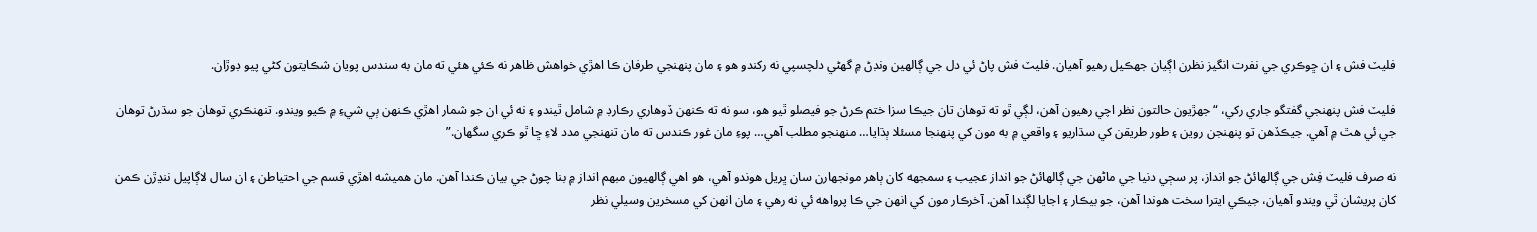فليٽ فش ۽ ان ڇوڪري جي نفرت انگيز نظرن اڳيان جهڪيل رھيو آھيان. فليٽ فش پاڻ ئي دل جي ڳالهين ونڊڻ ۾ گهڻي دلچسپي نه رکندو هو ۽ مان پنهنجي طرفان ڪا اهڙي خواهش ظاھر نه ڪئي هئي ته مان به سندس پويان شڪايتون کڻي پيو ڊوڙان.

فليٽ فش پنهنجي گفتگو جاري رکي، “جهڙيون حالتون نظر اچي رھيون آھن، لڳي ٿو ته توھان تان جيڪا سزا ختم ڪرڻ جو فيصلو ٿيو هو، سو نه ته ڪنهن ڏوهاري رڪارڊ ۾ شامل ٿيندو ۽ نه ئي ان جو شمار اهڙي ڪنهن ٻي شيءِ ۾ ڪيو ويندو. تنهنڪري توهان جو سڌرڻ توھان جي ئي ھٿ ۾ آهي. جيڪڏھن تو پنهنجن روين ۽ طور طريقن کي سڌاريو ۽ واقعي ۾ به مون کي پنهنجا مسئلا ٻڌايا… منهنجو مطلب آھي… پوءِ مان غور ڪندس ته مان تنهنجي مدد لاءِ ڇا ٿو ڪري سگهان.”

نه صرف فليٽ فِش جي ڳالهائڻ جو انداز، پر سڄي دنيا جي ماڻهن جي ڳالهائڻ جو انداز عجيب ۽ سمجهه کان ٻاھر مونجهارن سان ڀريل ھوندو آھي، ھو اھي ڳالهيون مبھم انداز ۾ بنا چوڻ جي بيان ڪندا آھن. مان ھميشه اھڙي قسم جي احتياطن ۽ ان سال لاڳاپيل ننڍڙن ڪمن کان پريشان ٿي ويندو آهيان، جيڪي ايترا سخت هوندا آھن، جو بيڪار ۽ اجايا لڳندا آھن. آخرڪار مون کي انهن جي ڪا پرواهه ئي نه رهي ۽ مان انهن کي مسخرين وسيلي نظر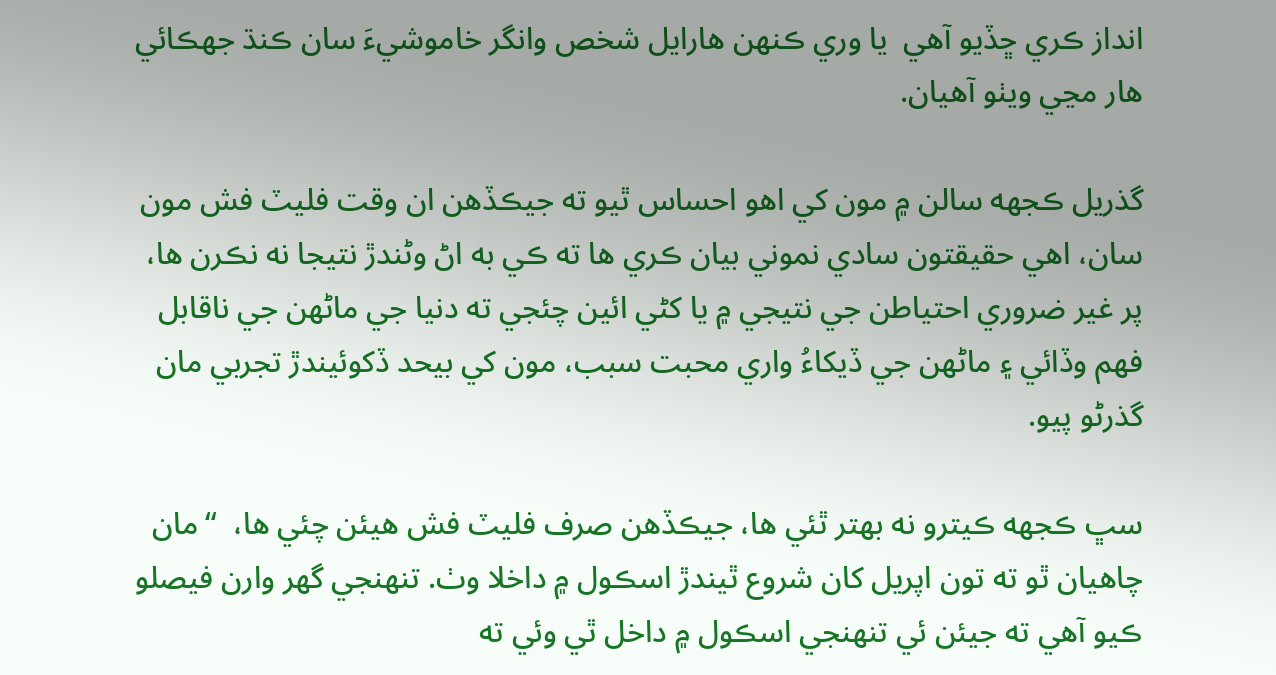انداز ڪري ڇڏيو آھي  يا وري ڪنهن ھارايل شخص وانگر خاموشيءَ سان ڪنڌ جهڪائي ھار مڃي ويٺو آهيان.

گذريل ڪجهه سالن ۾ مون کي اهو احساس ٿيو ته جيڪڏهن ان وقت فليٽ فش مون سان، اھي حقيقتون سادي نموني بيان ڪري ها ته ڪي به اڻ وڻندڙ نتيجا نه نڪرن ها، پر غير ضروري احتياطن جي نتيجي ۾ يا کڻي ائين چئجي ته دنيا جي ماڻهن جي ناقابل فهم وڏائي ۽ ماڻهن جي ڏيکاءُ واري محبت سبب، مون کي بيحد ڏکوئيندڙ تجربي مان گذرڻو پيو.

سڀ ڪجهه ڪيترو نه بهتر ٿئي ها، جيڪڏهن صرف فليٽ فش هيئن چئي ها،  “مان چاهيان ٿو ته تون اپريل کان شروع ٿيندڙ اسڪول ۾ داخلا وٺ. تنهنجي گهر وارن فيصلو ڪيو آهي ته جيئن ئي تنهنجي اسڪول ۾ داخل ٿي وئي ته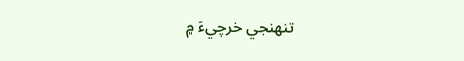تنهنجي خرچيءَ ۾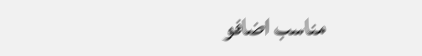مناسب اضافو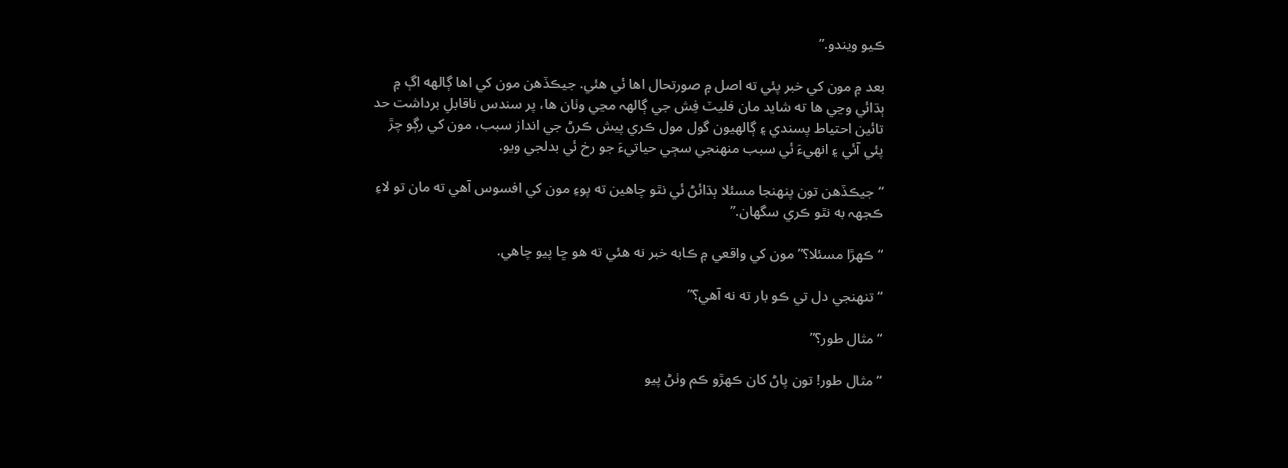ڪيو ويندو.”

بعد ۾ مون کي خبر پئي ته اصل ۾ صورتحال اها ئي هئي. جيڪڏهن مون کي اها ڳالهه اڳ ۾ ٻڌائي وڃي ها ته شايد مان فليٽ فِش جي ڳالهہ مڃي وٺان ها، پر سندس ناقابلِ برداشت حد تائين احتياط پسندي ۽ ڳالهيون گول مول ڪري پيش ڪرڻ جي انداز سبب، مون کي رڳو چڙ پئي آئي ۽ انهيءَ ئي سبب منهنجي سڄي حياتيءَ جو رخ ئي بدلجي ويو.

“جيڪڏهن تون پنهنجا مسئلا ٻڌائڻ ئي نٿو چاھين ته پوءِ مون کي افسوس آھي ته مان تو لاءِ ڪجهہ به نٿو ڪري سگهان.”

“ڪهڙا مسئلا؟” مون کي واقعي ۾ ڪابه خبر نه هئي ته هو ڇا پيو چاهي.

“تنهنجي دل تي ڪو بار ته نه آهي؟”

“مثال طور؟”

“مثال طور! تون پاڻ کان ڪهڙو ڪم وٺڻ پيو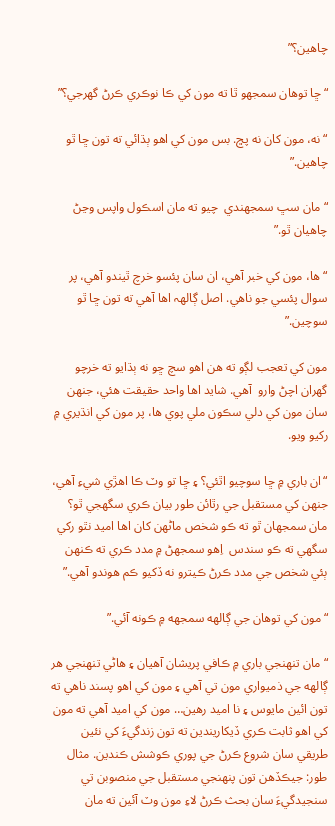چاھين؟”

“ڇا توهان سمجهو ٿا ته مون کي ڪا نوڪري ڪرڻ گهرجي؟”

“نه، مون کان نه پڇ. بس مون کي اھو ٻڌائي ته تون ڇا ٿو چاھين.”

“مان سڀ سمجهندي  چيو ته مان اسڪول واپس وڃڻ چاهيان ٿو.”

“ها، مون کي خبر آهي، ان سان پئسو خرچ ٿيندو آھي، پر سوال پئسي جو ناهي. اصل ڳالهہ اھا آھي ته تون ڇا ٿو سوچين.”

مون کي تعجب لڳو ته ھن اھو سچ ڇو نه ٻڌايو ته خرچو گهران اچڻ وارو  آھي. شايد اها واحد حقيقت ھئي، جنهن سان مون کي دلي سڪون ملي پوي ھا، پر مون کي انڌيري ۾ رکيو ويو.

“ان باري ۾ ڇا سوچيو اٿئي؟ ۽ ڇا تو وٽ ڪا اھڙي شيءِ آھي، جنهن کي مستقبل جي رٿائن طور بيان ڪري سگهجي ٿو؟ مان سمجهان ٿو ته ڪو شخص ماڻهن کان اها اميد نٿو رکي سگهي ته ڪو سندس  اِھو سمجهڻ ۾ مدد ڪري ته ڪنهن ٻئي شخص جي مدد ڪرڻ ڪيترو نه ڏکيو ڪم ھوندو آهي.”

“مون کي توھان جي ڳالهه سمجهه ۾ ڪونه آئي.”

“مان تنهنجي باري ۾ ڪافي پريشان آهيان ۽ ھاڻي تنهنجي ھر ڳالهه جي ذميواري مون تي آھي ۽ مون کي اھو پسند ناھي ته تون ائين مايوس ۽ نا اميد رھين… مون کي اميد آهي ته مون کي اھو ثابت ڪري ڏيکاريندين ته تون زندگيءَ کي نئين طريقي سان شروع ڪرڻ جي پوري ڪوشش ڪندين. مثال طور: جيڪڏهن تون پنهنجي مستقبل جي منصوبن تي سنجيدگيءَ سان بحث ڪرڻ لاءِ مون وٽ آئين ته مان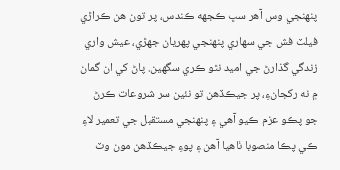پنهنجي وس آھر سڀ ڪجهه ڪندس، پر تون ھن ڪراڙي فيلٽ فش جي سهاري پنهنجي پهريان جهڙي، عيش واري زندگي گذارڻ جي اميد نٿو ڪري سگهين. پاڻ کي ان گمان ۾ نه رکجانءِ، پر جيڪڏھن تو نئين سر شروعات ڪرڻ جو پڪو عزم ڪيو آھي ۽ پنهنجي مستقبل جي تعمير لاءِ ڪي پڪا منصوبا ٺاھيا آھن ۽ پوءِ جيڪڏھن مون وٽ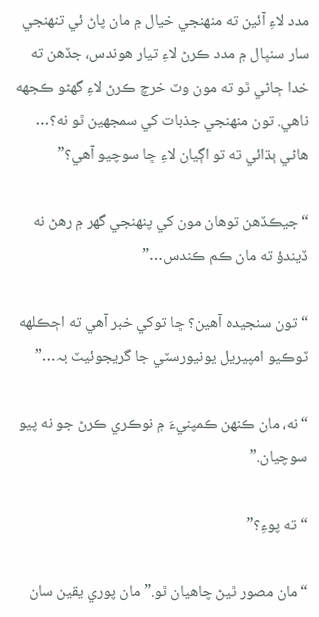مدد لاءِ آئين ته منهنجي خيال ۾ مان پاڻ ئي تنهنجي سار سنڀال ۾ مدد ڪرڻ لاءِ تيار ھوندس، جڏھن ته خدا ڄاڻي ٿو ته مون وٽ خرچ ڪرڻ لاءِ گهڻو ڪجهه ناهي. تون منهنجي جذبات کي سمجهين ٿو نه؟… ھاڻي ٻڌائي ته تو اڳيان لاءِ ڇا سوچيو آھي؟”

“جيڪڏهن توھان مون کي پنهنجي گهر ۾ رهڻ نه ڏيندؤ ته مان ڪم ڪندس…”

“تون سنجيده آهين؟ ڇا توکي خبر آهي ته اڄڪلهه ٽوڪيو امپيريل يونيورسٽي جا گريجوئيٽ بہ…”

“نه، مان ڪنهن ڪمپنيءَ ۾ نوڪري ڪرڻ جو نه پيو سوچيان.”

“ته پوءِ؟”

“مان مصور ٿيڻ چاهيان ٿو.” مان پوري يقين سان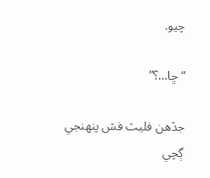چيو.

“ڇا…؟”

جڏهن فليٽ فش پنهنجي ڳچي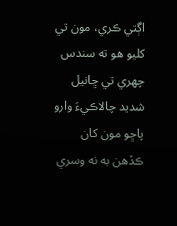اڳتي ڪري، مون تي کليو ھو ته سندس چهري تي ڇانيل شديد چالاڪيءَ وارو پاڇو مون کان ڪڏهن به نه وسري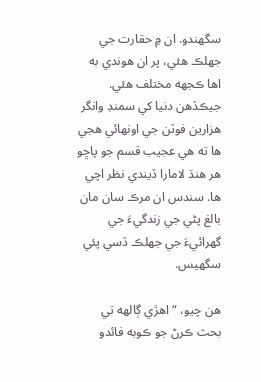سگهندو. ان ۾ حقارت جي جهلڪ ھئي، پر ان ھوندي به اها ڪجهه مختلف هئي. جيڪڏهن دنيا کي سمنڊ وانگر ھزارين فوٽن جي اونهائي ھجي ھا ته ھي عجيب قسم جو پاڇو ھر ھنڌ لامارا ڏيندي نظر اچي ھا. سندس ان مرڪ سان مان بالغ پڻي جي زندگيءَ جي گهرائيءَ جي جهلڪ ڏسي پئي سگهيس.

هن چيو، “اهڙي ڳالهه تي بحث ڪرڻ جو ڪوبه فائدو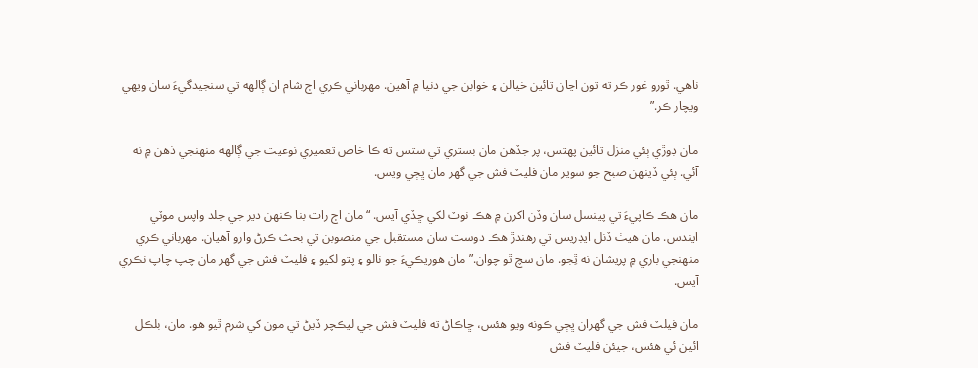ناهي. ٿورو غور ڪر ته تون اڃان تائين خيالن ۽ خوابن جي دنيا ۾ آھين. مهرباني ڪري اڄ شام ان ڳالهه تي سنجيدگيءَ سان ويهي ويچار ڪر.”

مان ڊوڙي ٻئي منزل تائين پهتس، پر جڏهن مان بستري تي ستس ته ڪا خاص تعميري نوعيت جي ڳالهه منهنجي ذھن ۾ نه آئي. ٻئي ڏينهن صبح جو سوير مان فليٽ فش جي گهر مان ڀڄي ويس.

مان ھڪ ڪاپيءَ تي پينسل سان وڏن اکرن ۾ ھڪ نوٽ لکي ڇڏي آيس. “مان اڄ رات بنا ڪنهن دير جي جلد واپس موٽي ايندس. مان هيٺ ڏنل ايڊريس تي رهندڙ هڪ دوست سان مستقبل جي منصوبن تي بحث ڪرڻ وارو آهيان. مهرباني ڪري منهنجي باري ۾ پريشان نه ٿِجو. مان سچ ٿو چوان.” مان هوريڪيءَ جو نالو ۽ پتو لکيو ۽ فليٽ فش جي گهر مان چپ چاپ نڪري آيس.

مان فيلٽ فش جي گهران ڀڄي ڪونه ويو ھئس، ڇاڪاڻ ته فليٽ فش جي ليڪچر ڏيڻ تي مون کي شرم ٿيو هو. مان، بلڪل ائين ئي ھئس، جيئن فليٽ فش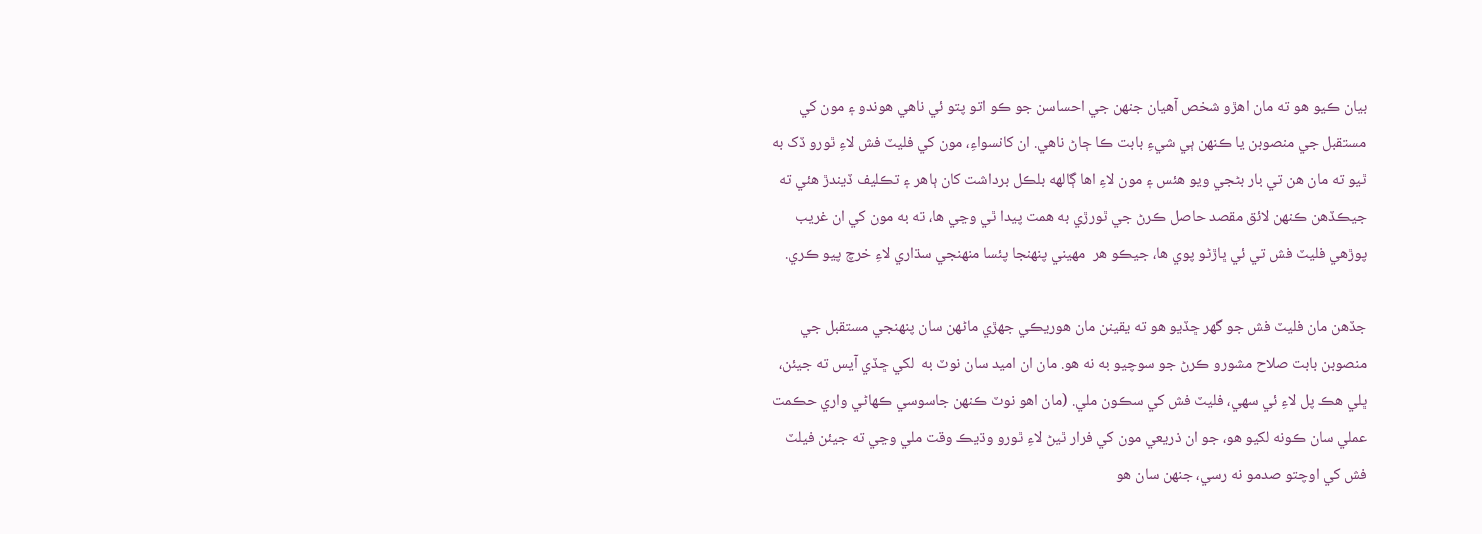بيان ڪيو ھو ته مان اھڙو شخص آھيان جنهن جي احساسن جو ڪو اتو پتو ئي ناھي ھوندو ۽ مون کي مستقبل جي منصوبن يا ڪنهن ٻي شيءِ بابت ڪا ڄاڻ ناھي. ان کانسواءِ، مون کي فليٽ فش لاءِ ٿورو ڏک به ٿيو ته مان هن تي بار بڻجي ويو ھئس ۽ مون لاءِ اها ڳالهه بلڪل برداشت کان ٻاهر ۽ تڪليف ڏيندڙ هئي ته جيڪڏهن ڪنهن لائق مقصد حاصل ڪرڻ جي ٿورڙي به همت پيدا ٿي وڃي ها، ته به مون کي ان غريب پوڙهي فليٽ فش تي ئي ڀاڙڻو پوي ها، جيڪو هر  مهيني پنهنجا پئسا منهنجي سڌاري لاءِ خرچ پيو ڪري.

جڏهن مان فليٽ فش جو گهر ڇڏيو هو ته يقينن مان هوريڪي جهڙي ماڻهن سان پنهنجي مستقبل جي منصوبن بابت صلاح مشورو ڪرڻ جو سوچيو به نه ھو. مان ان اميد سان نوٽ به  لکي ڇڏي آيس ته جيئن، ڀلي ھڪ پل لاءِ ئي سهي، فليٽ فش کي سڪون ملي. (مان اهو نوٽ ڪنهن جاسوسي ڪهاڻي واري حڪمت عملي سان ڪونه لکيو ھو، جو ان ذريعي مون کي فرار ٿيڻ لاءِ ٿورو وڌيڪ وقت ملي وڃي ته جيئن فيلٽ فش کي اوچتو صدمو نه رسي، جنهن سان ھو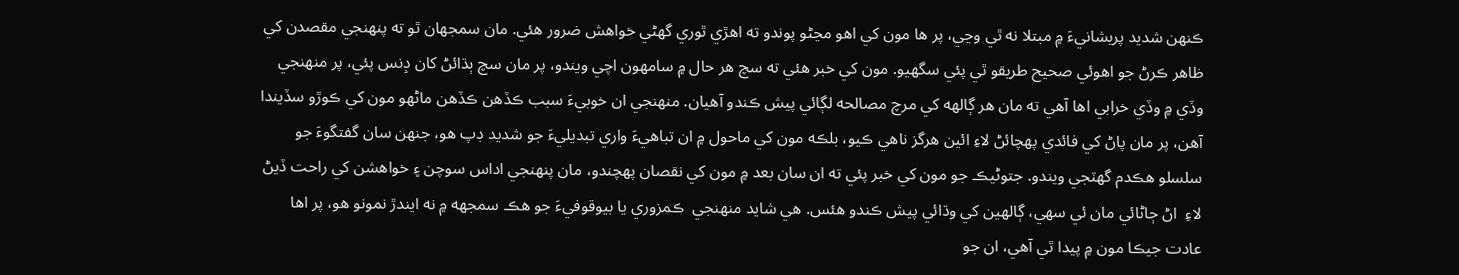ڪنهن شديد پريشانيءَ ۾ مبتلا نه ٿي وڃي، پر ھا مون کي اهو مڃڻو پوندو ته اهڙي ٿوري گهڻي خواهش ضرور ھئي. مان سمجهان ٿو ته پنهنجي مقصدن کي ظاھر ڪرڻ جو اهوئي صحيح طريقو ٿي پئي سگهيو. مون کي خبر هئي ته سچ ھر حال ۾ سامهون اچي ويندو، پر مان سچ ٻڌائڻ کان ڊِنس پئي، پر منهنجي وڏي ۾ وڏي خرابي اھا آھي ته مان ھر ڳالهه کي مرچ مصالحه لڳائي پيش ڪندو آھيان. منهنجي ان خوبيءَ سبب ڪڏھن ڪڏھن ماڻهو مون کي ڪوڙو سڏيندا آھن، پر مان پاڻ کي فائدي پهچائڻ لاءِ ائين ھرگز ناھي ڪيو، بلڪه مون کي ماحول ۾ ان تباهيءَ واري تبديليءَ جو شديد ڊپ هو، جنهن سان گفتگوءَ جو سلسلو هڪدم گهٽجي ويندو. جتوڻيڪ جو مون کي خبر پئي ته ان سان بعد ۾ مون کي نقصان پهچندو، مان پنهنجي اداس سوچن ۽ خواھشن کي راحت ڏيڻ لاءِ  اڻ ڄاڻائي مان ئي سهي، ڳالهين کي وڌائي پيش ڪندو ھئس. ھي شايد منهنجي  ڪمزوري يا بيوقوفيءَ جو ھڪ سمجهه ۾ نه ايندڙ نمونو ھو، پر اها عادت جيڪا مون ۾ پيدا ٿي آهي، ان جو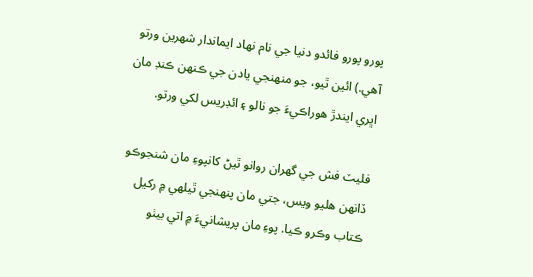پورو پورو فائدو دنيا جي نام نهاد ايماندار شهرين ورتو آهي.) ائين ٿيو، جو منهنجي يادن جي ڪنهن ڪنڊ مان اڀري ايندڙ ھوراڪيءَ جو نالو ۽ ائڊريس لکي ورتو.

فليٽ فش جي گهران روانو ٿيڻ کانپوءِ مان شنجوڪو ڏانهن ھليو ويس، جتي مان پنهنجي ٿيلهي ۾ رکيل ڪتاب وڪرو ڪيا. پوءِ مان پريشانيءَ ۾ اتي بيٺو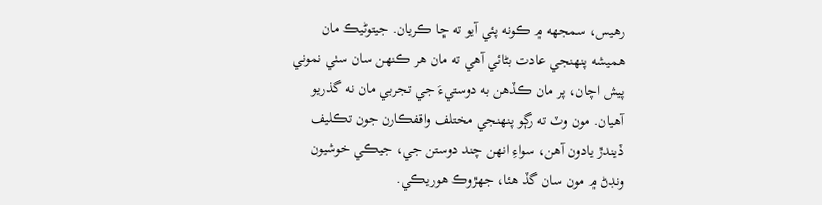رھيس، سمجهه ۾ ڪونه پئي آيو ته ڇا ڪريان. جيتوڻيڪ مان ھميشه پنهنجي عادت بڻائي آھي ته مان هر ڪنهن سان سٺي نموني پيش اچان، پر مان ڪڏهن به دوستيءَ جي تجربي مان نه گذريو آھيان. مون وٽ ته رڳو پنهنجي مختلف واقفڪارن جون تڪليف ڏيندڙ يادون آهن، سواءِ انهن چند دوستن جي، جيڪي خوشيون ونڊڻ ۾ مون سان گڏ هئا، جهڙوڪ هوريڪي.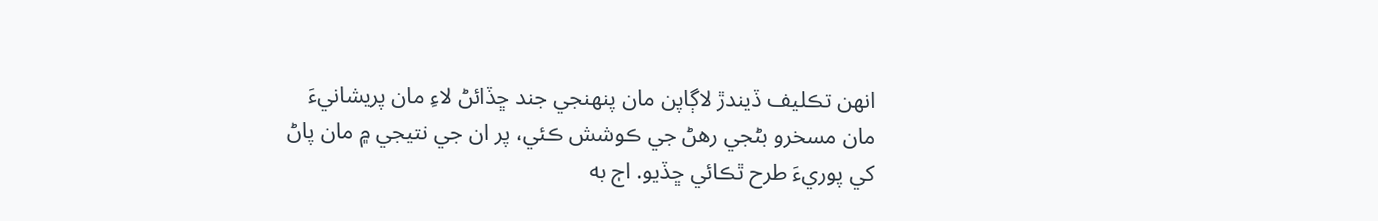انهن تڪليف ڏيندڙ لاڳاپن مان پنهنجي جند ڇڏائڻ لاءِ مان پريشانيءَ مان مسخرو بڻجي رھڻ جي ڪوشش ڪئي، پر ان جي نتيجي ۾ مان پاڻ کي پوريءَ طرح ٿڪائي ڇڏيو. اڄ به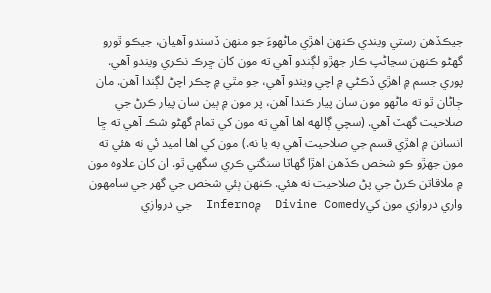جيڪڏهن رستي ويندي ڪنهن اهڙي ماڻهوءَ جو منهن ڏسندو آھيان، جيڪو ٿورو گهڻو ڪنهن سڃاڻپ ڪار جهڙو لڳندو آھي ته مون کان ڇرڪ نڪري ويندو آھي. پوري جسم ۾ اهڙي ڏڪڻي ۾ اچي ويندو آهي، جو مٿي ۾ چڪر اچڻ لڳندا آهن. مان ڄاڻان ٿو ته ماڻهو مون سان پيار ڪندا آھن، پر مون ۾ ٻين سان پيار ڪرڻ جي صلاحيت گهٽ آھي. (سچي ڳالهه اھا آھي ته مون کي تمام گهڻو شڪ آهي ته ڇا انسانن ۾ اھڙي قسم جي صلاحيت آھي به يا نه.) مون کي اھا اميد ئي نه ھئي ته مون جهڙو ڪو شخص ڪڏهن اھڙا گهاٽا سنگتي ڪري سگهي ٿو. ان کان علاوه مون ۾ ملاقاتن ڪرڻ جي پڻ صلاحيت نه هئي. ڪنهن ٻئي شخص جي گهر جي سامهون واري دروازي مون کيDivine Comedy  ۾Inferno  جي دروازي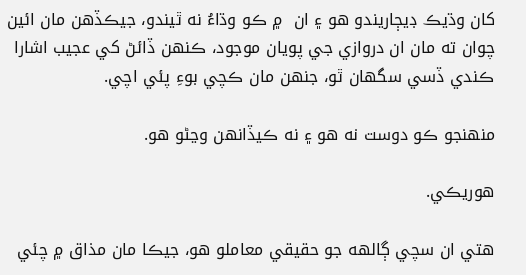کان وڌيڪ ڊيڄاريندو ھو ۽ ان  ۾ ڪو وڌاءُ نه ٿيندو، جيڪڏھن مان ائين چوان ته مان ان دروازي جي پويان موجود، ڪنهن ڏائڻ کي عجيب اشارا ڪندي ڏسي سگهان ٿو، جنهن مان ڪچي بوءِ پئي اچي.

منهنجو ڪو دوست نه هو ۽ نه ڪيڏانهن وڃڻو ھو.

هوريڪي.

هتي ان سچي ڳالهه جو حقيقي معاملو هو، جيڪا مان مذاق ۾ چئي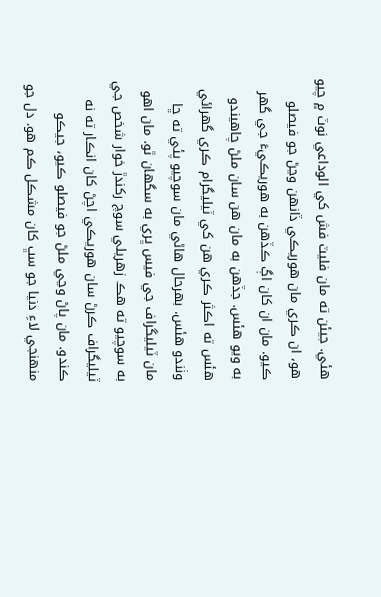هئي. جيئن ته مان فليٽ فش کي الوداعي نوٽ ۾ چيو ھو، ان ڪري مان هوريڪي ڏانهن وڃڻ جو فيصلو ڪيو. مان ان کان اڳ ڪڏهن به هوريڪيءَ جي گهر به ويو هئس. جڏھن به مان ھن سان ملڻ چاھيندو ھئس ته اڪثر ڪري ھن کي ٽيليگرام ڪري گهرائي وٺندو ھئس. بهرحال ھاڻي مان سوچيو پئي ته ڇا مان ٽيليگراف جي فيس ڀري به سگهان ٿو. مان اهو به سوچيو ته هڪ زھريلي سوچ رکندڙ خوار شخص جي ٽيليگراف ڪرڻ سان ھوريڪي اچڻ کان انڪار ته نه ڪندو. مان پاڻ وڃي ملڻ جو فيصلو ڪيو، جيڪو منهنجي لاءِ دنيا جو سڀ کان مشڪل ڪم ھو. دل جو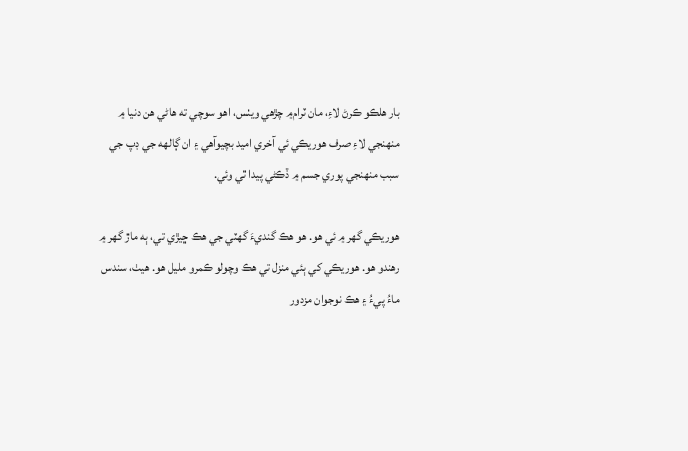بار ھلڪو ڪرڻ لاءِ، مان ٽرام۾ چڙهي ويٺس، اھو سوچي ته هاڻي هن دنيا ۾ منهنجي لاءِ صرف ھوريڪي ئي آخري اميد بچيوآھي ۽ ان ڳالهه جي ڊپ جي سبب منهنجي پوري جسم ۾ ڏڪڻي پيدا ٿي وئي.

هوريڪي گهر ۾ ئي هو. هو هڪ گنديءَ گهٽي جي ھڪ ڇيڙي تي، ٻه ماڙ گهر ۾ رهندو هو. هوريڪي کي ٻئي منزل تي هڪ وچولو ڪمرو مليل ھو. هيٺ، سندس ماءُ پيءُ ۽ هڪ نوجوان مزدور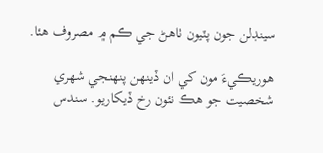سينڊلن جون پٽيون ٺاھڻ جي ڪم ۾ مصروف هئا.

هوريڪيءَ مون کي ان ڏينهن پنهنجي شهري شخصيت جو هڪ نئون رخ ڏيکاريو. سندس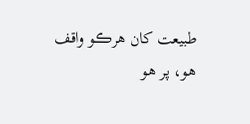طبيعت کان ھرڪو واقف ھو، پر ھو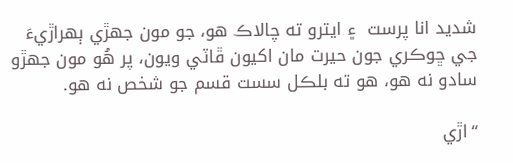شديد انا پرست  ۽ ايترو ته چالاڪ ھو، جو مون جهڙي ٻهراڙيءَ جي ڇوڪري جون حيرت مان اکيون ڦاٽي ويون، پر هُو مون جهڙو سادو نه هو، ھو ته بلڪل سست قسم جو شخص نه ھو.

“اڙي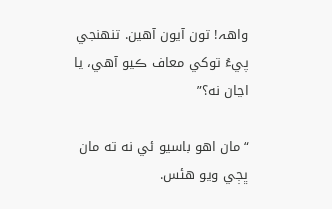واھہ! تون آيون آھين. تنهنجي پيءُ توکي معاف ڪيو آھي، يا اڃان نه؟”

“مان اھو باسيو ئي نه ته مان ڀڄي ويو ھئس.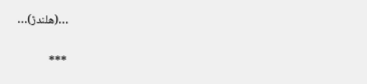…(هلندڙ)…

***